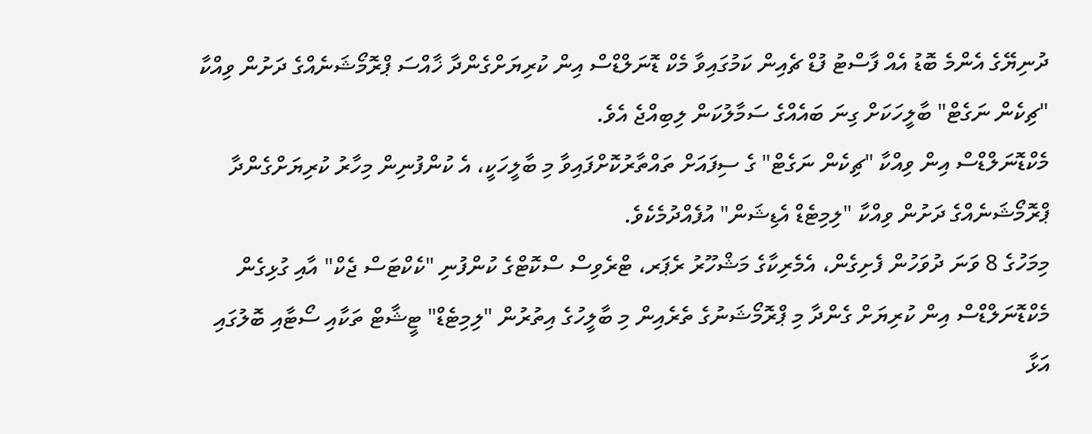ދުނިޔޭގެ އެންމެ ބޮޑު އެއް ފާސްޓު ފުޑް ޗެއިން ކަމުގައިވާ މެކް ޑޮނަލްޑްސް އިން ކުރިޔަށްގެންދާ ޚާއްސަ ޕްރޮމޯޝަނެއްގެ ދަށުން ވިއްކާ "ޗިކެން ނަގެޓް" ބާލީހަކަށް ގިނަ ބައެއްގެ ސަމާލުކަން ލިބިއްޖެ އެވެ.
މެކްޑޮނަލްޑްސް އިން ވިއްކާ "ޗިކެން ނަގެޓް" ގެ ސިފައަށް ތައްތާރުކޮށްފައިވާ މި ބާލީހަކީ، އެ ކުންފުނިން މިހާރު ކުރިޔަށްގެންދާ ޕްރޮމޯޝަނެއްގެ ދަށުން ވިއްކާ "ލިމިޓެޑް އެޑިޝަން" އުފެއްދުމެކެވެ.
މިމަހުގެ 8 ވަނަ ދުވަހުން ފެށިގެން، އެމެރިކާގެ މަޝްހޫރު ރެޕަރ، ޓްރެވިސް ސްކޮޓްގެ ކުންފުނި "ކެކްޓަސް ޖެކް" އާއި ގުޅިގެން މެކްޑޮނަލްޑްސް އިން ކުރިޔަށް ގެންދާ މި ޕްރޮމޯޝަނުގެ ތެރެއިން މި ބާލީހުގެ އިތުރުން "ލިމިޓެޑް" ޓީޝާޓް ތަކާއި ސޯޓާއި ބޮލުގައި އަޅާ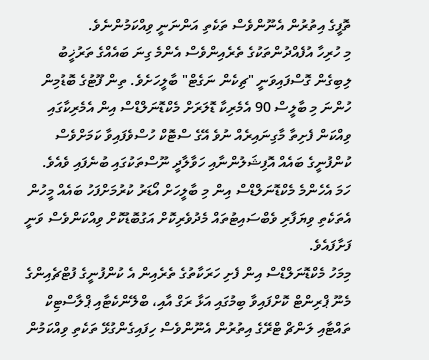ތޮފީގެ އިތުރުން އެނޫންވެސް ތަކެތި އަންނަނީ ވިއްކަމުންނެވެ.
މި ހުރިހާ އުފެއްދުންތަކުގެ ތެރެއިންވެސް އެންމެ ގިނަ ބައެއްގެ ތަރުޚީބު ލިބިގެން ގޮސްފައިވަނީ "ޗިކެން ނަގެޓް" ބާލީހަށެވެ. ތިން ފޫޓުގެ ބޮޑުމިން ހުންނަ މި ބާލީސް 90 އެމެރިކާ ޑޮލަރަށް މެކްޑޮނަލްޑްސް އިން އެމެރިކާގައި ވިއްކަން ފެށިތާ މާގިނައިރެއް ނުވެ އޭގެ ސްޓޮކް ހުސްވެފައިވާ ކަމަށްވެސް ކުންފުނީގެ ބައެއް އޮފިޝަލުންނާއި ހަވާލާދީ ނޫސްތަކުގައި ބުނެފައި ވެއެވެ.
ހަމަ އެހެންމެ މެކްޑޮނަލްޑްސް އިން މި ބާލީހަށް އޯޑަރު ކުރުމަށްފަހު ބައެއް މީހުން އެތަކެތި ވިޔަފާރި ވެބްސައިޓުތައް މެދުވެރިކޮށް އަގުބޮޑުކޮށް ވިއްކަންވެސް ވަނީ ފަށާފައެވެ.
މިމަހު މެކްޑޮނަލްޑްސް އިން ފެށި ހަރަކާތުގެ ތެރެއިން އެ ކުންފުނީގެ ފުޓްޗެއިންގެ މެނޫ ޕްރިންޓް ކޮށްފައިވާ ބިމުގައި އަޅާ ރަގް އާއި، ބްލޭންކެޓާއި ޕްލާސްޓިކް ތައްޓާއި ލަންޗް ޓްރޭގެ އިތުރުން އެނޫންވެސް ހިފައިގެންގުޅޭ ތަކެތި ވިއްކަމުން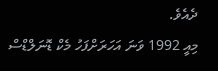ދެއެވެ.
މިއީ 1992 ވަނަ އަހަރަށްފަހު މެކް ޑޮނަލްޑްސް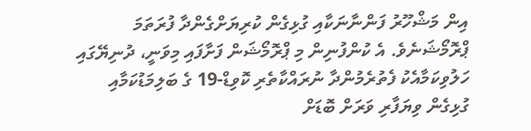އިން މަޝްހޫރު ފަންނާނަކާއި ގުޅިގެން ކުރިޔަށްގެންދާ ފުރަތަމަ ޕްރޮމޯޝަނެވެ. އެ ކުންފުނިން މި ޕްރޮމޯޝަން ފަށާފައި މިވަނީ، ދުނިޔޭގައި ހަލުވިކަމާއެކު ފެތުރެމުންދާ ނުރައްކާތެރި ކޮވިޑް-19 ގެ ބަލިމަޑުކަމާއި ގުޅިގެން ވިޔަފާރި ވަރަށް ބޮޑަށް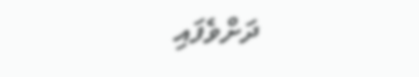ދަށްވެފައި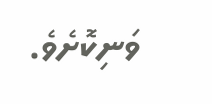ވަނިކޮށެވެ.